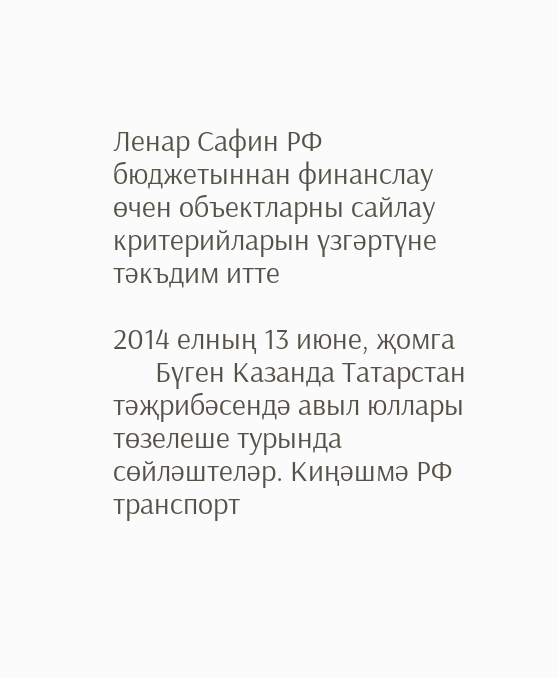Ленар Сафин РФ бюджетыннан финанслау өчен объектларны сайлау критерийларын үзгәртүне тәкъдим итте

2014 елның 13 июне, җомга
      Бүген Казанда Татарстан тәҗрибәсендә авыл юллары төзелеше турында сөйләштеләр. Киңәшмә РФ транспорт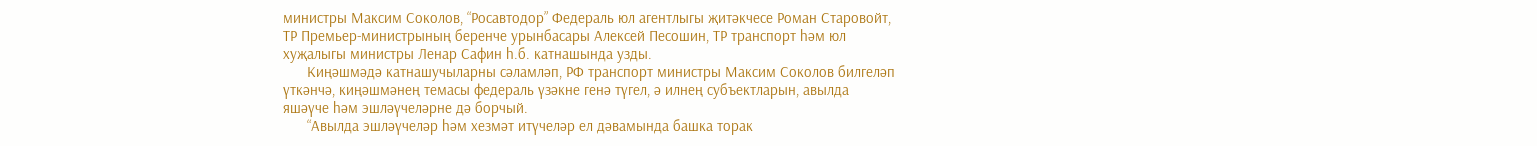министры Максим Соколов, “Росавтодор” Федераль юл агентлыгы җитәкчесе Роман Старовойт, ТР Премьер-министрының беренче урынбасары Алексей Песошин, ТР транспорт һәм юл хуҗалыгы министры Ленар Сафин һ.б. катнашында узды.
      Киңәшмәдә катнашучыларны сәламләп, РФ транспорт министры Максим Соколов билгеләп үткәнчә, киңәшмәнең темасы федераль үзәкне генә түгел, ә илнең субъектларын, авылда яшәүче һәм эшләүчеләрне дә борчый.
      “Авылда эшләүчеләр һәм хезмәт итүчеләр ел дәвамында башка торак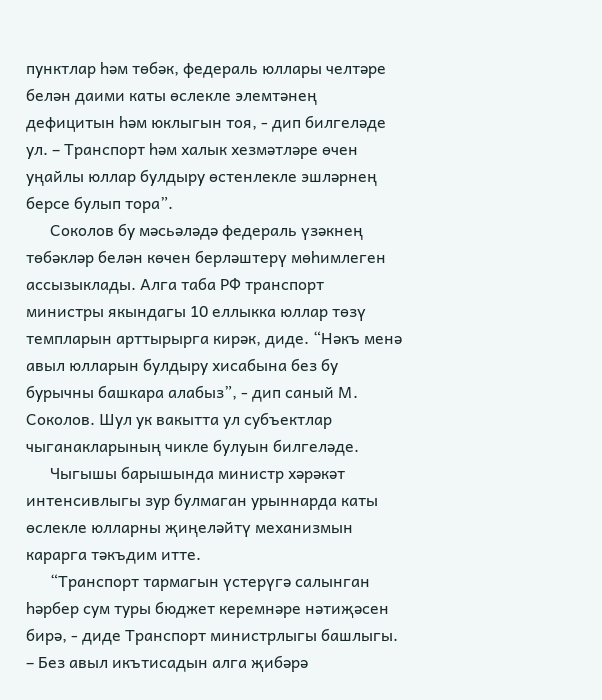пунктлар һәм төбәк, федераль юллары челтәре белән даими каты өслекле элемтәнең дефицитын һәм юклыгын тоя, - дип билгеләде ул. – Транспорт һәм халык хезмәтләре өчен уңайлы юллар булдыру өстенлекле эшләрнең берсе булып тора”.
      Соколов бу мәсьәләдә федераль үзәкнең төбәкләр белән көчен берләштерү мөһимлеген ассызыклады. Алга таба РФ транспорт министры якындагы 10 еллыкка юллар төзү темпларын арттырырга кирәк, диде. “Нәкъ менә авыл юлларын булдыру хисабына без бу бурычны башкара алабыз”, - дип саный М. Соколов. Шул ук вакытта ул субъектлар чыганакларының чикле булуын билгеләде.
      Чыгышы барышында министр хәрәкәт интенсивлыгы зур булмаган урыннарда каты өслекле юлларны җиңеләйтү механизмын карарга тәкъдим итте.
      “Транспорт тармагын үстерүгә салынган һәрбер сум туры бюджет керемнәре нәтиҗәсен бирә, - диде Транспорт министрлыгы башлыгы. – Без авыл икътисадын алга җибәрә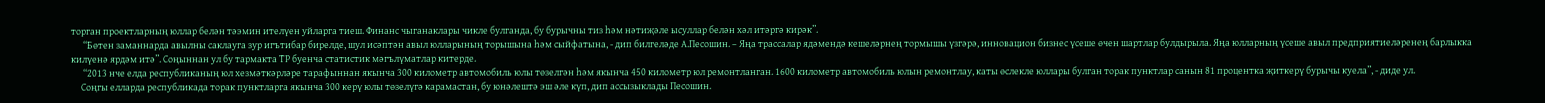торган проектларның юллар белән тәэмин ителүен уйларга тиеш. Финанс чыганаклары чикле булганда, бу бурычны тиз һәм нәтиҗәле ысуллар белән хәл итәргә кирәк”.
      “Бөтен заманнарда авылны саклауга зур игътибар бирелде, шул исәптән авыл юлларының торышына һәм сыйфатына, - дип билгеләде А.Песошин. – Яңа трассалар ядәмендә кешеләрнең тормышы үзгәрә, инновацион бизнес үсеше өчен шартлар булдырыла. Яңа юлларның үсеше авыл предприятиеләренең барлыкка килүенә ярдәм итә”. Соңыннан ул бу тармакта ТР буенча статистик мәгълүматлар китерде.
      “2013 нче елда республиканың юл хезмәткәрләре тарафыннан якынча 300 километр автомобиль юлы төзелгән һәм якынча 450 километр юл ремонтланган. 1600 километр автомобиль юлын ремонтлау, каты өслекле юллары булган торак пунктлар санын 81 процентка җиткерү бурычы куела”, - диде ул.
     Соңгы елларда республикада торак пунктларга якынча 300 керү юлы төзелүгә карамастан, бу юнәлештә эш әле күп, дип ассызыклады Песошин.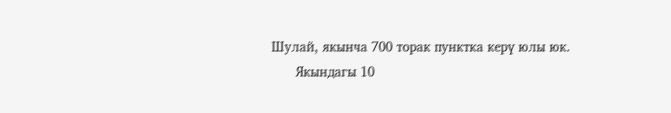Шулай, якынча 700 торак пунктка керү юлы юк.
      Якындагы 10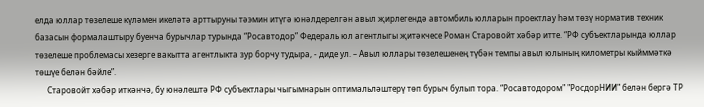елда юллар төзелеше күләмен икеләтә арттыруны тәэмин итүгә юнәлдерелгән авыл җирлегендә автомбиль юлларын проектлау һәм төзү норматив техник базасын формалаштыру буенча бурычлар турында “Росавтодор” Федераль юл агентлыгы җитәкчесе Роман Старовойт хәбәр итте. “РФ субъектларында юллар төзелеше проблемасы хезерге вакытта агентлыкта зур борчу тудыра, - диде ул. – Авыл юллары төзелешенең түбән темпы авыл юлының километры кыйммәткә төшүе белән бәйле”.
      Старовойт хәбәр иткәнчә, бу юнәлештә РФ субъектлары чыгымнарын оптимальләштерү төп бурыч булып тора. “Росавтодором" "РосдорНИИ" белән бергә ТР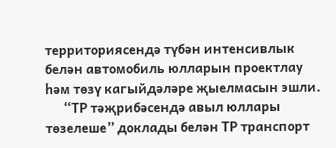территориясендә түбән интенсивлык белән автомобиль юлларын проектлау һәм төзү кагыйдәләре җыелмасын эшли.
      “ТР тәҗрибәсендә авыл юллары төзелеше” доклады белән ТР транспорт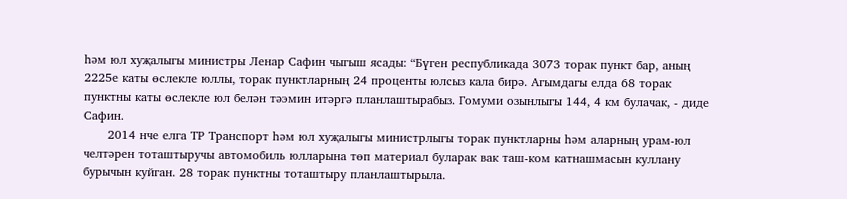һәм юл хуҗалыгы министры Ленар Сафин чыгыш ясады: “Бүген республикада 3073 торак пункт бар, аның 2225е каты өслекле юллы, торак пунктларның 24 проценты юлсыз кала бирә. Агымдагы елда 68 торак пунктны каты өслекле юл белән тәэмин итәргә планлаштырабыз. Гомуми озынлыгы 144, 4 км булачак, - диде Сафин.
      2014 нче елга ТР Транспорт һәм юл хуҗалыгы министрлыгы торак пунктларны һәм аларның урам-юл челтәрен тоташтыручы автомобиль юлларына төп материал буларак вак таш-ком катнашмасын куллану бурычын куйган. 28 торак пунктны тоташтыру планлаштырыла.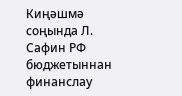Киңәшмә соңында Л. Сафин РФ бюджетыннан финанслау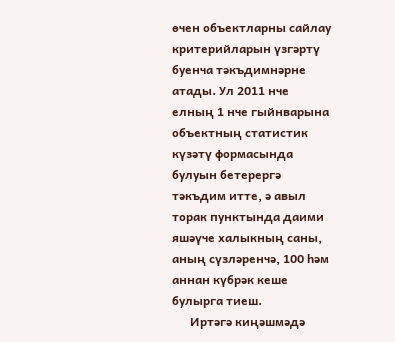өчен объектларны сайлау критерийларын үзгәртү буенча тәкъдимнәрне атады. Ул 2011 нче елның 1 нче гыйнварына объектның статистик күзәтү формасында булуын бетерергә тәкъдим итте, ә авыл торак пунктында даими яшәүче халыкның саны, аның сүзләренчә, 100 һәм аннан күбрәк кеше булырга тиеш.
      Иртәгә киңәшмәдә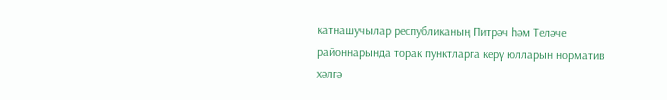катнашучылар республиканың Питрәч һәм Теләче районнарында торак пунктларга керү юлларын норматив хәлгә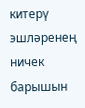китерү эшләренең ничек барышын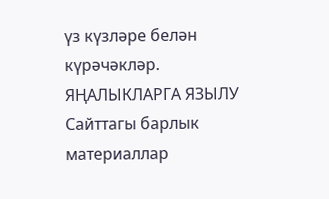үз күзләре белән күрәчәкләр.
ЯҢАЛЫКЛАРГА ЯЗЫЛУ
Сайттагы барлык материаллар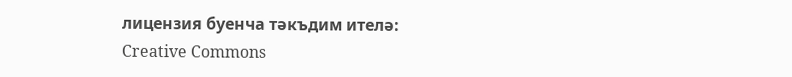лицензия буенча тәкъдим ителә:
Creative Commons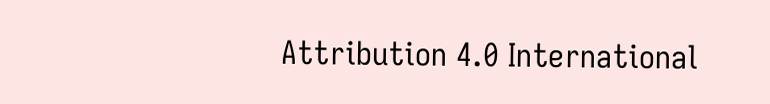Attribution 4.0 International